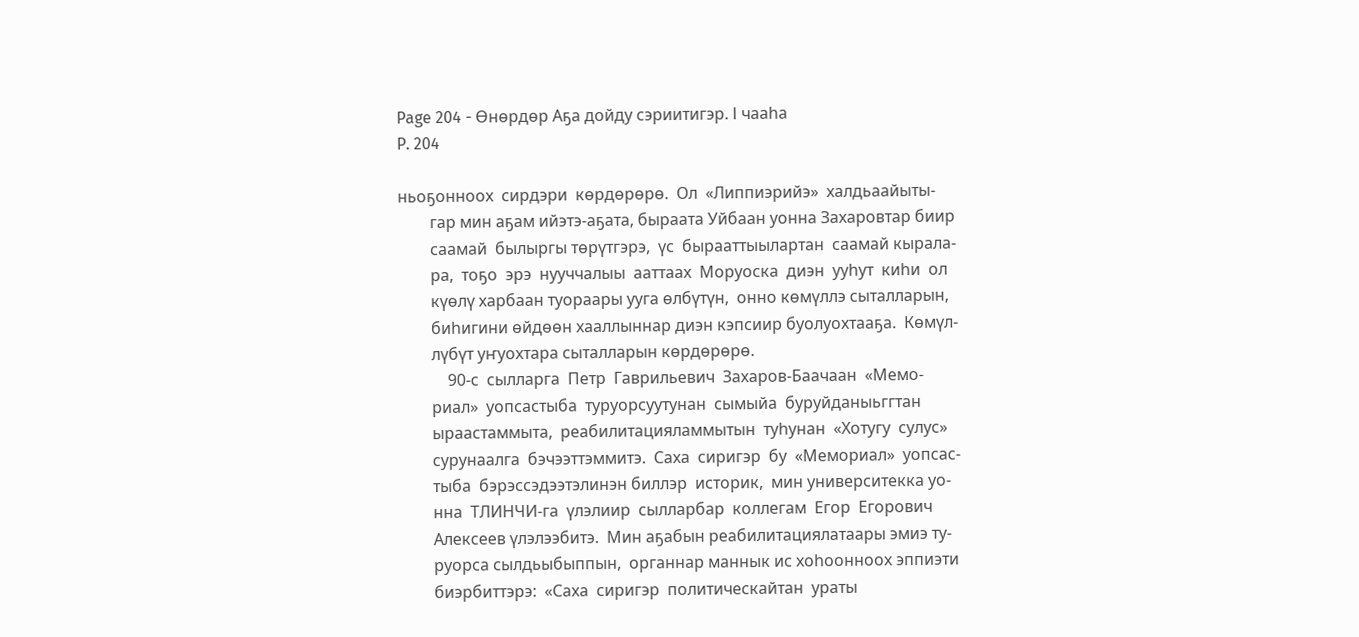Page 204 - Өнөрдөр Аҕа дойду сэриитигэр. I чааһа
P. 204

ньоҕонноох  сирдэри  көрдөрөрө.  Ол  «Липпиэрийэ»  халдьаайыты-
        гар мин аҕам ийэтэ-аҕата, быраата Уйбаан уонна Захаровтар биир
        саамай  былыргы төрүтгэрэ,  үс  бырааттыылартан  саамай кырала-
        ра,  тоҕо  эрэ  нууччалыы  ааттаах  Моруоска  диэн  ууһут  киһи  ол
        күөлү харбаан туораары ууга өлбүтүн,  онно көмүллэ сыталларын,
        биһигини өйдөөн хааллыннар диэн кэпсиир буолуохтааҕа.  Көмүл-
        лүбүт уҥуохтара сыталларын көрдөрөрө.
            90-с  сылларга  Петр  Гаврильевич  Захаров-Баачаан  «Мемо-
        риал»  уопсастыба  туруорсуутунан  сымыйа  буруйданыьггтан
        ыраастаммыта,  реабилитацияламмытын  туһунан  «Хотугу  сулус»
        сурунаалга  бэчээттэммитэ.  Саха  сиригэр  бу  «Мемориал»  уопсас-
        тыба  бэрэссэдээтэлинэн биллэр  историк,  мин университекка уо-
        нна  ТЛИНЧИ-га  үлэлиир  сылларбар  коллегам  Егор  Егорович
        Алексеев үлэлээбитэ.  Мин аҕабын реабилитациялатаары эмиэ ту-
        руорса сылдьыбыппын,  органнар маннык ис хоһоонноох эппиэти
        биэрбиттэрэ:  «Саха  сиригэр  политическайтан  ураты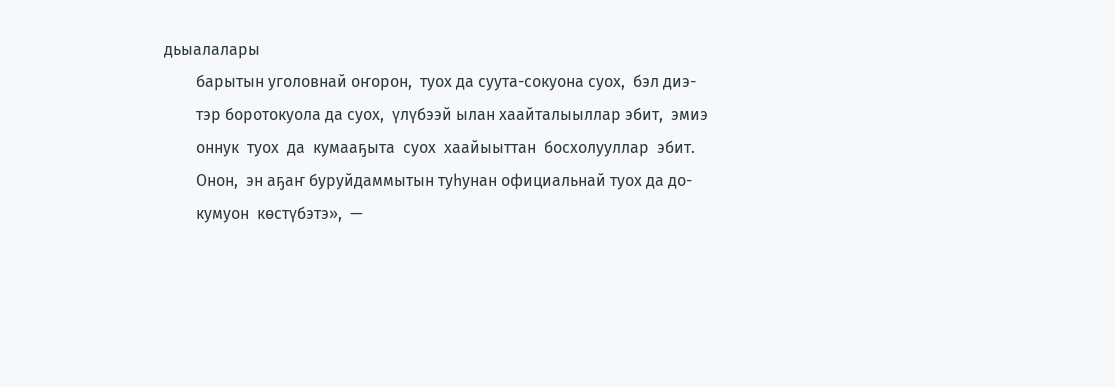дьыалалары
        барытын уголовнай оҥорон,  туох да суута-сокуона суох,  бэл диэ-
        тэр боротокуола да суох,  үлүбээй ылан хаайталыыллар эбит,  эмиэ
        оннук  туох  да  кумааҕыта  суох  хаайыыттан  босхолууллар  эбит.
        Онон,  эн аҕаҥ буруйдаммытын туһунан официальнай туох да до-
        кумуон  көстүбэтэ»,  —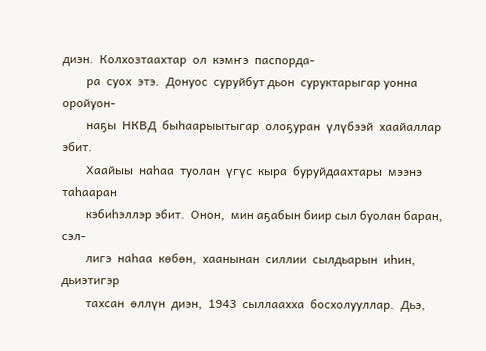диэн.  Колхозтаахтар  ол  кэмҥэ  паспорда-
        ра  суох  этэ.  Донуос  суруйбут дьон  суруктарыгар уонна  оройуон-
        наҕы  НКВД  быһаарыытыгар  олоҕуран  үлүбээй  хаайаллар  эбит.
        Хаайыы  наһаа  туолан  үгүс  кыра  буруйдаахтары  мээнэ  таһааран
        кэбиһэллэр эбит.  Онон,  мин аҕабын биир сыл буолан баран,  сэл-
        лигэ  наһаа  көбөн,  хаанынан  силлии  сылдьарын  иһин,  дьиэтигэр
        тахсан  өллүн  диэн,  1943  сыллаахха  босхолууллар.  Дьэ,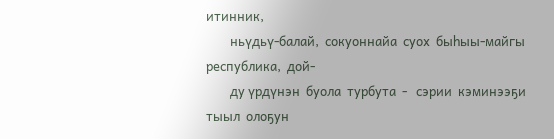итинник,
        ньүдьү-балай,  сокуоннайа  суох  быһыы-майгы  республика,  дой-
        ду үрдүнэн  буола  турбута  -   сэрии  кэминээҕи  тыыл  олоҕун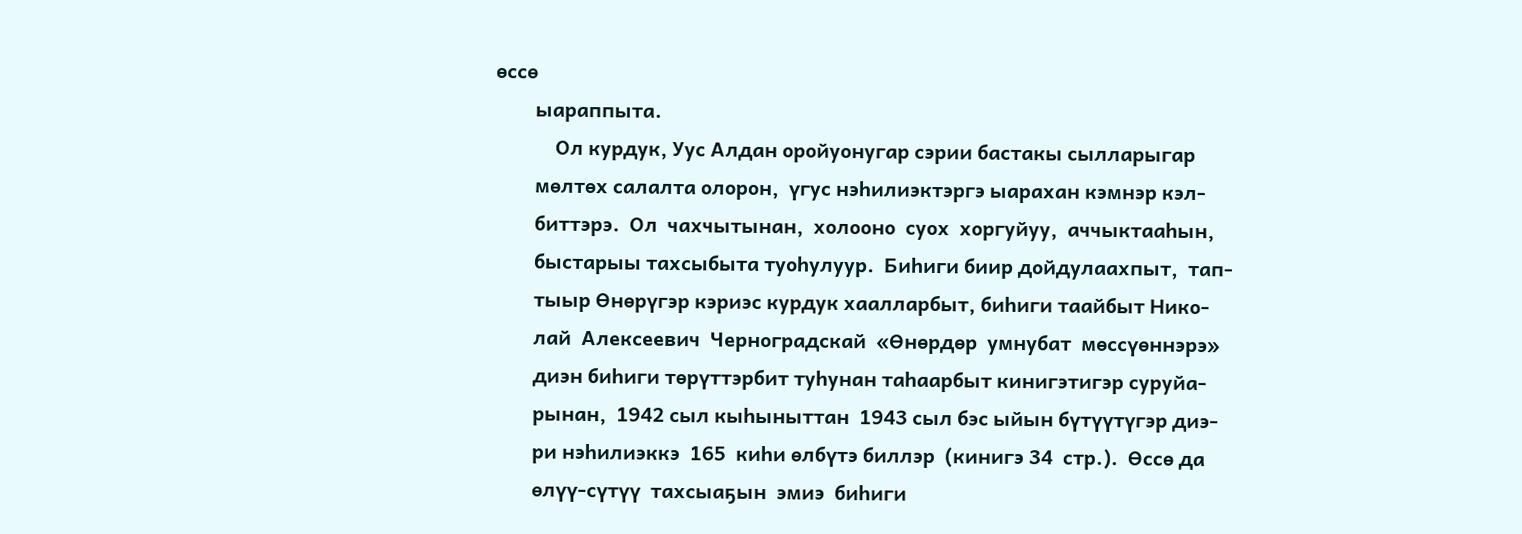өссө
        ыараппыта.
            Ол курдук, Уус Алдан оройуонугар сэрии бастакы сылларыгар
        мөлтөх салалта олорон,  үгус нэһилиэктэргэ ыарахан кэмнэр кэл-
        биттэрэ.  Ол  чахчытынан,  холооно  суох  хоргуйуу,  аччыктааһын,
        быстарыы тахсыбыта туоһулуур.  Биһиги биир дойдулаахпыт,  тап-
        тыыр Өнөрүгэр кэриэс курдук хаалларбыт, биһиги таайбыт Нико-
        лай  Алексеевич  Черноградскай  «Өнөрдөр  умнубат  мөссүөннэрэ»
        диэн биһиги төрүттэрбит туһунан таһаарбыт кинигэтигэр суруйа-
        рынан,  1942 сыл кыһыныттан  1943 сыл бэс ыйын бүтүүтүгэр диэ-
        ри нэһилиэккэ  165  киһи өлбүтэ биллэр  (кинигэ 34  стр.).  Өссө да
        өлүү-сүтүү  тахсыаҕын  эмиэ  биһиги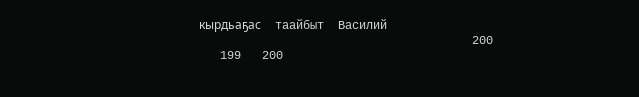кырдьаҕас  таайбыт  Василий
                                       200
   199   200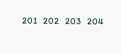201   202   203   204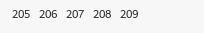205   206   207   208   209